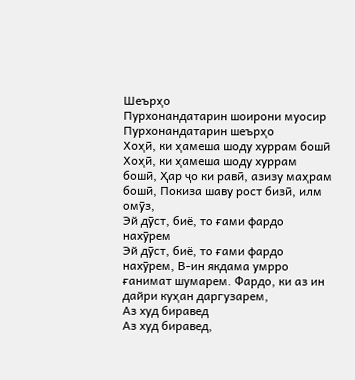Шеърҳо
Пурхонандатарин шоирони муосир
Пурхонандатарин шеърҳо
Хоҳӣ, ки ҳамеша шоду хуррам бошӣ
Хоҳӣ, ки ҳамеша шоду хуррам бошӣ, Ҳар ҷо ки равӣ, азизу маҳрам бошӣ, Покиза шаву рост бизӣ, илм омӯз,
Эй дӯст, биё, то ғами фардо нахӯрем
Эй дӯст, биё, то ғами фардо нахӯрем, В-ин якдама умрро ғанимат шумарем. Фардо, ки аз ин дайри куҳан даргузарем,
Аз худ биравед
Аз худ биравед,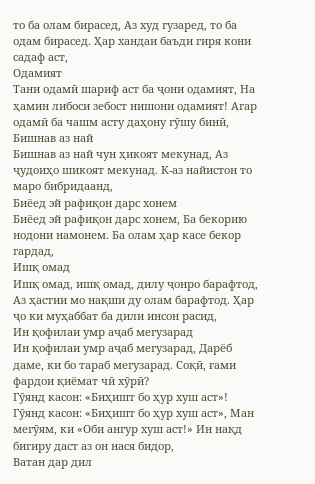то ба олам бирасед, Аз худ гузаред, то ба одам бирасед. Ҳар хандаи баъди гиря кони садаф аст,
Одамият
Тани одамӣ шариф аст ба ҷони одамият, На ҳамин либоси зебост нишони одамият! Агар одамӣ ба чашм асту даҳону гӯшу бинӣ,
Бишнав аз най
Бишнав аз най чун ҳикоят мекунад, Аз ҷудоиҳо шикоят мекунад. К-аз найистон то маро бибридаанд,
Биёед эй рафиқон дарс хонем
Биёед эй рафиқон дарс хонем, Ба бекорию нодони намонем. Ба олам ҳар касе бекор гардад,
Ишқ омад
Ишқ омад, ишқ омад, дилу ҷонро барафтод, Аз ҳастии мо нақши ду олам барафтод. Ҳар ҷо ки муҳаббат ба дили инсон расид,
Ин қофилаи умр аҷаб мегузарад
Ин қофилаи умр аҷаб мегузарад, Дарёб даме, ки бо тараб мегузарад. Соқӣ, ғами фардои қиёмат чӣ хӯрӣ?
Гӯянд касон: «Биҳишт бо ҳур хуш аст»!
Гӯянд касон: «Биҳишт бо ҳур хуш аст», Ман мегӯям, ки «Оби ангур хуш аст!» Ин нақд бигиру даст аз он нася бидор,
Ватан дар дил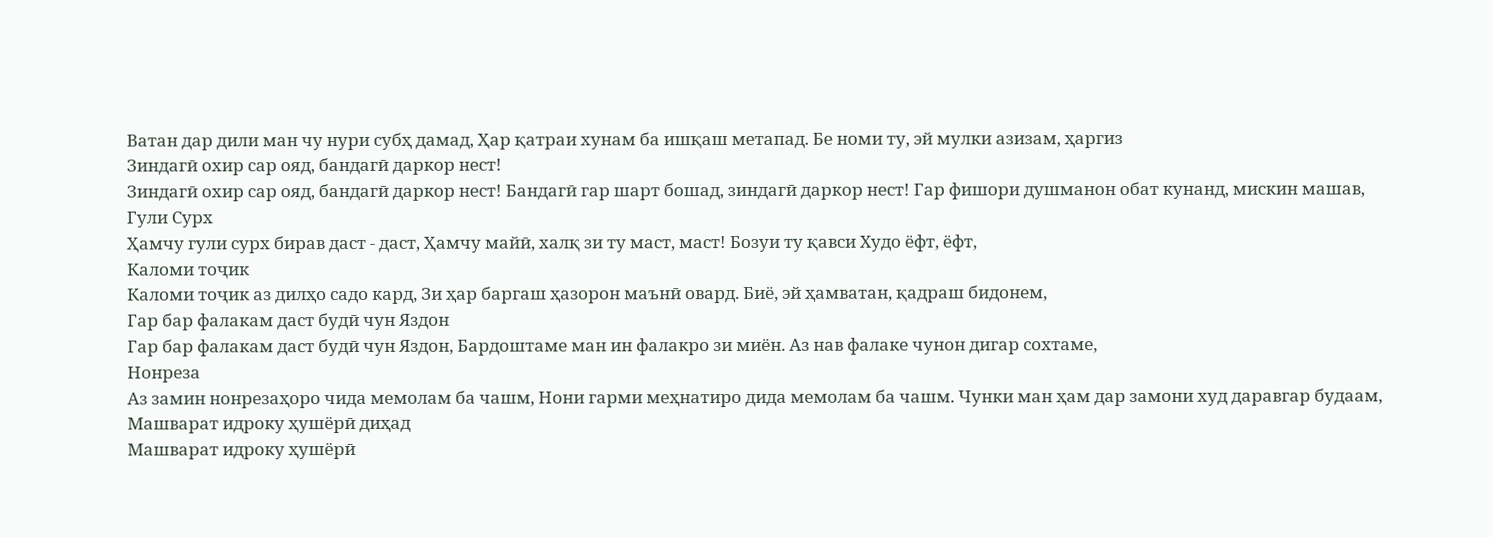Ватан дар дили ман чу нури субҳ дамад, Ҳар қатраи хунам ба ишқаш метапад. Бе номи ту, эй мулки азизам, ҳаргиз
Зиндагӣ охир сар ояд, бандагӣ даркор нест!
Зиндагӣ охир сар ояд, бандагӣ даркор нест! Бандагӣ гар шарт бошад, зиндагӣ даркор нест! Гар фишори душманон обат кунанд, мискин машав,
Гули Сурх
Ҳамчу гули сурх бирав даст - даст, Ҳамчу майӣ, халқ зи ту маст, маст! Бозуи ту қавси Худо ёфт, ёфт,
Каломи тоҷик
Каломи тоҷик аз дилҳо садо кард, Зи ҳар баргаш ҳазорон маънӣ овард. Биё, эй ҳамватан, қадраш бидонем,
Гар бар фалакам даст будӣ чун Яздон
Гар бар фалакам даст будӣ чун Яздон, Бардоштаме ман ин фалакро зи миён. Аз нав фалаке чунон дигар сохтаме,
Нонреза
Аз замин нонрезаҳоро чида мемолам ба чашм, Нони гарми меҳнатиро дида мемолам ба чашм. Чунки ман ҳам дар замони худ даравгар будаам,
Машварат идроку ҳушёрӣ диҳад
Машварат идроку ҳушёрӣ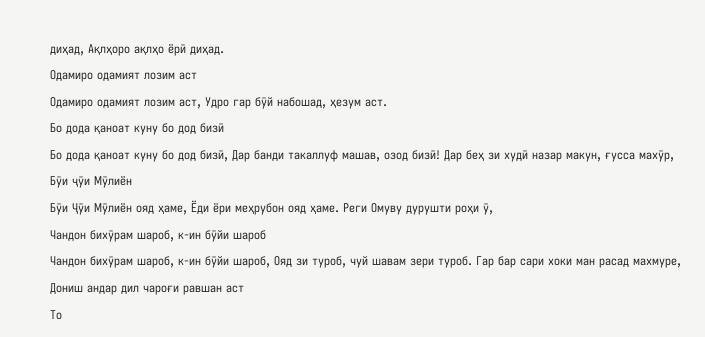диҳад, Ақлҳоро ақлҳо ёрӣ диҳад.
Одамиро одамият лозим аст
Одамиро одамият лозим аст, Удро гар бӯй набошад, ҳезум аст.
Бо дода қаноат куну бо дод бизӣ
Бо дода қаноат куну бо дод бизӣ, Дар банди такаллуф машав, озод бизӣ! Дар беҳ зи худӣ назар макун, ғусса махӯр,
Бӯи ҷӯи Мӯлиён
Бӯи Ҷӯи Мӯлиён ояд ҳаме, Ёди ёри меҳрубон ояд ҳаме. Реги Омуву дурушти роҳи ӯ,
Чандон бихӯрам шароб, к-ин бӯйи шароб
Чандон бихӯрам шароб, к-ин бӯйи шароб, Ояд зи туроб, чуй шавам зери туроб. Гар бар сари хоки ман расад махмуре,
Дониш андар дил чароғи равшан аст
То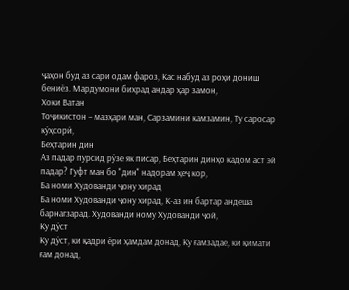ҷаҳон буд аз сари одам фароз, Кас набуд аз роҳи дониш бениёз. Мардумони бихрад андар ҳар замон,
Хоки Ватан
Тоҷикистон – мазҳари ман, Сарзамини камзамин, Ту саросар кӯҳсорӣ,
Беҳтарин дин
Аз падар пурсид рӯзе як писар, Беҳтарин динҳо кадом аст эй падар? Гуфт ман бо "дин" надорам ҳеҷ кор,
Ба номи Худованди ҷону хирад
Ба номи Худованди ҷону хирад, К-аз ин бартар андеша барнагзарад. Худованди ному Худованди ҷой,
Ку дӯст
Ку дӯст, ки қадри ёри ҳамдам донад, Ку ғамзадае, ки қимати ғам донад,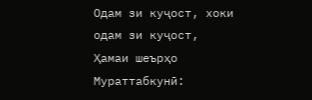Одам зи куҷост, хоки одам зи куҷост,
Ҳамаи шеърҳо
Мураттабкунӣ: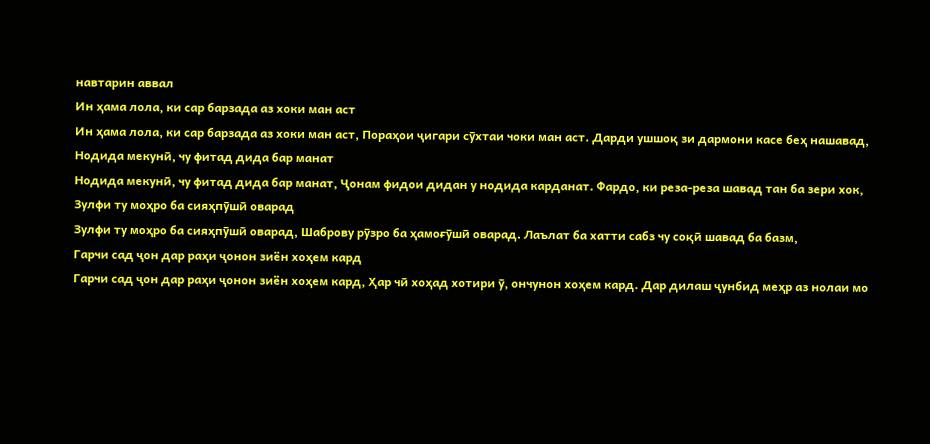навтарин аввал
Ин ҳама лола, ки сар барзада аз хоки ман аст
Ин ҳама лола, ки сар барзада аз хоки ман аст, Пораҳои ҷигари сӯхтаи чоки ман аст. Дарди ушшоқ зи дармони касе беҳ нашавад,
Нодида мекунӣ, чу фитад дида бар манат
Нодида мекунӣ, чу фитад дида бар манат, Ҷонам фидои дидан у нодида карданат. Фардо, ки реза-реза шавад тан ба зери хок,
Зулфи ту моҳро ба сияҳпӯшӣ оварад
Зулфи ту моҳро ба сияҳпӯшӣ оварад, Шаброву рӯзро ба ҳамоғӯшӣ оварад. Лаълат ба хатти сабз чу соқӣ шавад ба базм,
Гарчи сад ҷон дар раҳи ҷонон зиён хоҳем кард
Гарчи сад ҷон дар раҳи ҷонон зиён хоҳем кард, Ҳар чӣ хоҳад хотири ӯ, ончунон хоҳем кард. Дар дилаш ҷунбид меҳр аз нолаи мо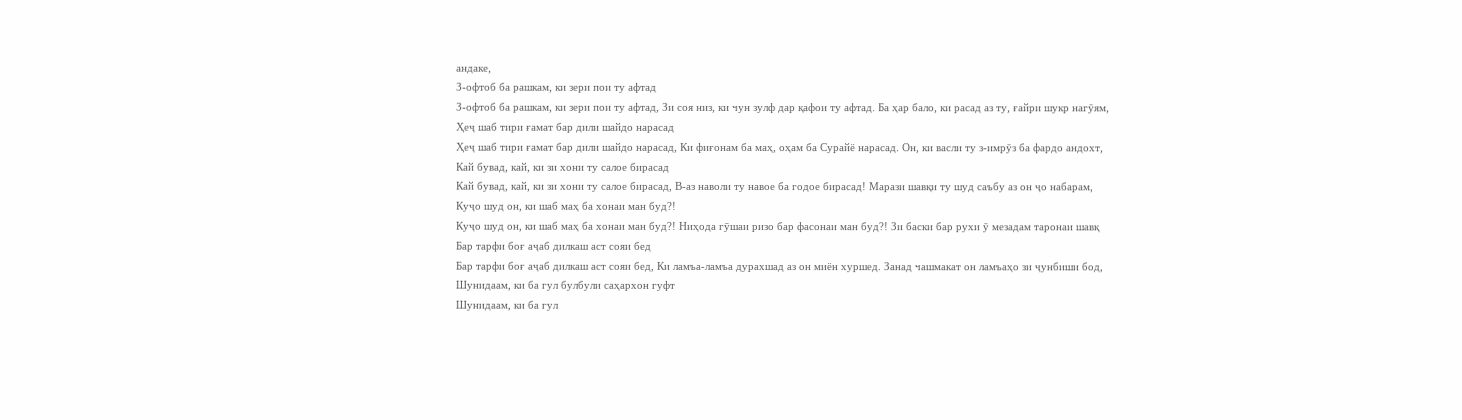андаке,
З-офтоб ба рашкам, ки зери пои ту афтад
З-офтоб ба рашкам, ки зери пои ту афтад, Зи соя низ, ки чун зулф дар қафои ту афтад. Ба ҳар бало, ки расад аз ту, ғайри шукр нагӯям,
Ҳеҷ шаб тири ғамат бар дили шайдо нарасад
Ҳеҷ шаб тири ғамат бар дили шайдо нарасад, Ки фиғонам ба маҳ, оҳам ба Сурайё нарасад. Он, ки васли ту з-имрӯз ба фардо андохт,
Кай бувад, кай, ки зи хони ту салое бирасад
Кай бувад, кай, ки зи хони ту салое бирасад, В-аз наволи ту навое ба годое бирасад! Марази шавқи ту шуд саъбу аз он ҷо набарам,
Куҷо шуд он, ки шаб маҳ ба хонаи ман буд?!
Куҷо шуд он, ки шаб маҳ ба хонаи ман буд?! Ниҳода гӯшаи ризо бар фасонаи ман буд?! Зи баски бар рухи ӯ мезадам таронаи шавқ
Бар тарфи боғ аҷаб дилкаш аст сояи бед
Бар тарфи боғ аҷаб дилкаш аст сояи бед, Ки ламъа-ламъа дурахшад аз он миён хуршед. Занад чашмакат он ламъаҳо зи ҷунбиши бод,
Шунидаам, ки ба гул булбули саҳархон гуфт
Шунидаам, ки ба гул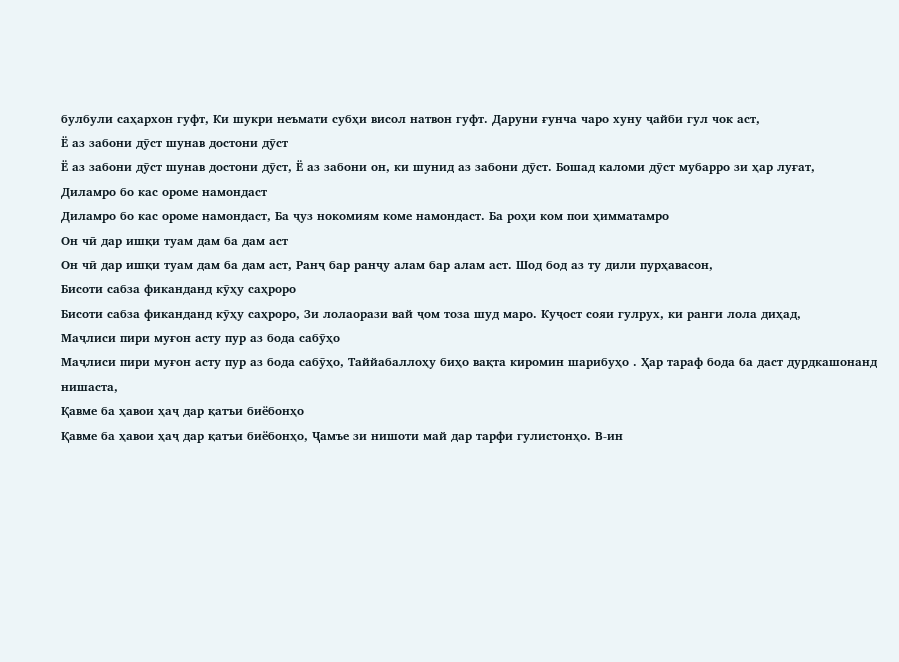булбули саҳархон гуфт, Ки шукри неъмати субҳи висол натвон гуфт. Даруни ғунча чаро хуну ҷайби гул чок аст,
Ё аз забони дӯст шунав достони дӯст
Ё аз забони дӯст шунав достони дӯст, Ё аз забони он, ки шунид аз забони дӯст. Бошад каломи дӯст мубарро зи ҳар луғат,
Диламро бо кас ороме намондаст
Диламро бо кас ороме намондаст, Ба ҷуз нокомиям коме намондаст. Ба роҳи ком пои ҳимматамро
Он чӣ дар ишқи туам дам ба дам аст
Он чӣ дар ишқи туам дам ба дам аст, Ранҷ бар ранҷу алам бар алам аст. Шод бод аз ту дили пурҳавасон,
Бисоти сабза фиканданд кӯҳу саҳроро
Бисоти сабза фиканданд кӯҳу саҳроро, Зи лолаорази вай ҷом тоза шуд маро. Куҷост сояи гулрух, ки ранги лола диҳад,
Маҷлиси пири муғон асту пур аз бода сабӯҳо
Маҷлиси пири муғон асту пур аз бода сабӯҳо, Таййабаллоҳу биҳо вақта киромин шарибуҳо . Ҳар тараф бода ба даст дурдкашонанд нишаста,
Қавме ба ҳавои ҳаҷ дар қатъи биёбонҳо
Қавме ба ҳавои ҳаҷ дар қатъи биёбонҳо, Ҷамъе зи нишоти май дар тарфи гулистонҳо. В-ин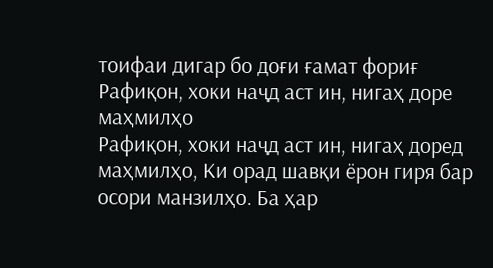тоифаи дигар бо доғи ғамат фориғ
Рафиқон, хоки наҷд аст ин, нигаҳ доре маҳмилҳо
Рафиқон, хоки наҷд аст ин, нигаҳ доред маҳмилҳо, Ки орад шавқи ёрон гиря бар осори манзилҳо. Ба ҳар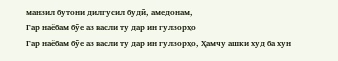манзил бутони дилгусил будӣ, амедонам,
Гар наёбам бӯе аз васли ту дар ин гулзорҳо
Гар наёбам бӯе аз васли ту дар ин гулзорҳо, Ҳамчу ашки худ ба хун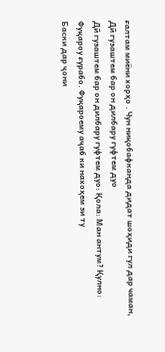ғалтам миёни хорҳо . Чун ниқобафканда дидат шоҳиди гул дар чаман,
Дӣ гузаштем бар он дилбару гуфтем дуо
Дӣ гузаштем бар он дилбару гуфтем дуо: Қола: Ман антум? Қулно: Фуқароу ғурабо. Фуқароему аҷаб ки нахоҳем зи ту
Баски дар ҷони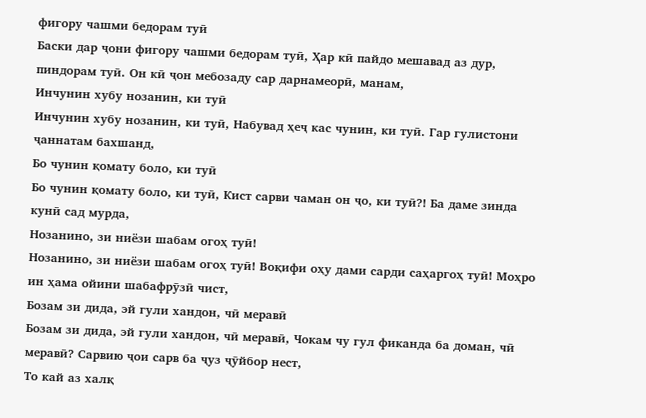фигору чашми бедорам туӣ
Баски дар ҷони фигору чашми бедорам туӣ, Ҳар кӣ пайдо мешавад аз дур, пиндорам туӣ. Он кӣ ҷон мебозаду сар дарнамеорӣ, манам,
Инчунин хубу нозанин, ки туӣ
Инчунин хубу нозанин, ки туӣ, Набувад ҳеҷ кас чунин, ки туӣ. Гар гулистони ҷаннатам бахшанд,
Бо чунин қомату боло, ки туӣ
Бо чунин қомату боло, ки туӣ, Кист сарви чаман он ҷо, ки туӣ?! Ба даме зинда кунӣ сад мурда,
Нозанино, зи ниёзи шабам огоҳ туӣ!
Нозанино, зи ниёзи шабам огоҳ туӣ! Воқифи оҳу дами сарди саҳаргоҳ туӣ! Моҳро ин ҳама ойини шабафрӯзӣ чист,
Бозам зи дида, эй гули хандон, чӣ меравӣ
Бозам зи дида, эй гули хандон, чӣ меравӣ, Чокам чу гул фиканда ба доман, чӣ меравӣ? Сарвию ҷои сарв ба ҷуз ҷӯйбор нест,
То кай аз халқ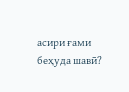асири ғами беҳуда шавӣ?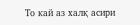То кай аз халқ асири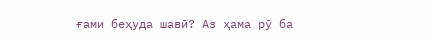ғами беҳуда шавӣ? Аз ҳама рӯ ба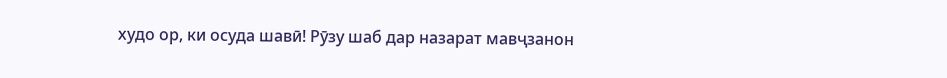худо ор, ки осуда шавӣ! Рӯзу шаб дар назарат мавҷзанон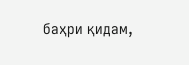баҳри қидам,